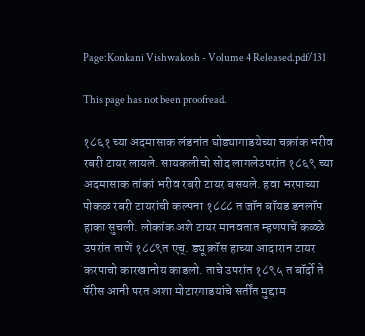Page:Konkani Vishwakosh - Volume 4 Released.pdf/131

This page has not been proofread.

१८६१ च्या अदमासाक लंडनांत घोड्यागाडयेच्या चक्रांक भरीव रबरी टायर लायले. सायकलीचो सोद लागलेउपरांत १८६९ च्या अदमासाक तांकां भरीव रबरी टायर बसयले. हवा भरपाच्या पोकळ रबरी टायरांची कल्पना १८८८ त जॉन बॉयड डनलॉप हाका सुचली. लोकांक अशे टायर मानवतात म्हणपाचें कळ्ळे उपरांत ताणें १८८९त एच्. ड्यू क्रॉस हाच्या आदारान टायर करपाचो कारखानोय काडलो. ताचे उपरांत १८९५ त बॉर्दो ते पॅरीस आनी परत अशा मोटारगाडयांचे सर्तींत मुद्दाम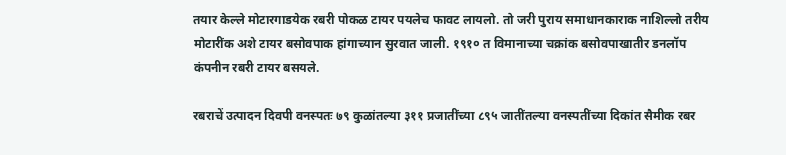तयार केल्ले मोटारगाडयेक रबरी पोकळ टायर पयलेच फावट लायलो. तो जरी पुराय समाधानकाराक नाशिल्लो तरीय मोटारींक अशे टायर बसोवपाक हांगाच्यान सुरवात जाली. १९१० त विमानाच्या चक्रांक बसोवपाखातीर डनलॉप कंपनीन रबरी टायर बसयले.

रबराचें उत्पादन दिवपी वनस्पतः ७९ कुळांतल्या ३११ प्रजातींच्या ८९५ जातींतल्या वनस्पतींच्या दिकांत सैमीक रबर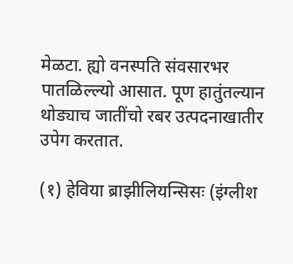मेळटा. ह्यो वनस्पति संवसारभर पातळिल्ल्यो आसात. पूण हातुंतल्यान थोड्याच जातींचो रबर उत्पदनाखातीर उपेग करतात.

(१) हेविया ब्राझीलियन्सिसः (इंग्लीश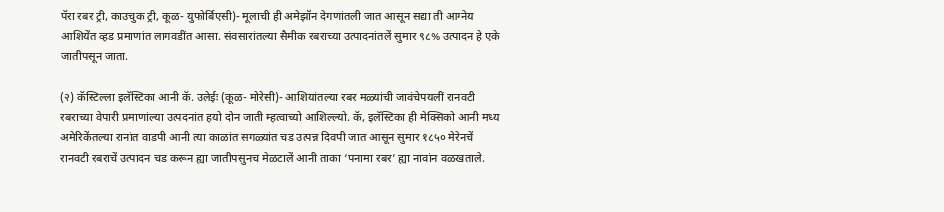पॅरा रबर ट्री, काउचुक ट्री, कूळ- युफोर्बिएसी)- मूलाची ही अमेझॉन देगणांतली जात आसून सद्या ती आग्नेय आशियेंत व्हड प्रमाणांत लागवडींत आसा. संवसारांतल्या सैमीक रबराच्या उत्पादनांतलें सुमार ९८% उत्पादन हे एके जातीपसून जाता.

(२) कॅस्टिल्ला इलॅस्टिका आनी कॅ. उलेईः (कूळ- मोरेसी)- आशियांतल्या रबर मळ्यांची जावंचेपयलीं रानवटी रबराच्या वेपारी प्रमाणांल्या उत्पदनांत हयो दोन जाती म्हत्वाच्यो आशिल्ल्यो. कॅ, इलॅस्टिका ही मेक्सिको आनी मध्य अमेरिकेंतल्या रानांत वाडपी आनी त्या काळांत सगळ्यांत चड उत्पन्न दिवपी जात आसून सुमार १८५० मेरेनचें रानवटी रबराचें उत्पादन चड करून ह्या जातीपसुनच मेळटालें आनी ताका ‘पनामा रबर’ ह्या नावांन वळखताले.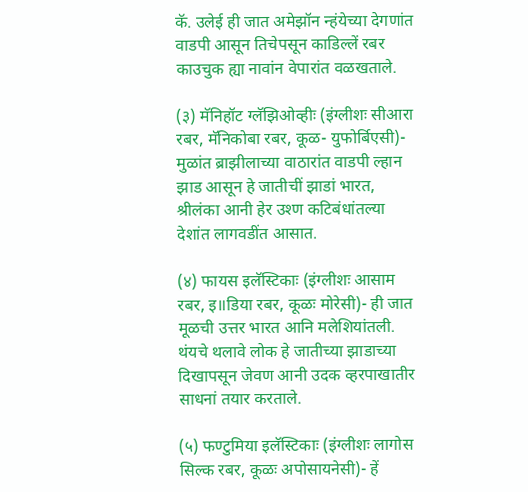कॅ. उलेई ही जात अमेझॉन न्हंयेच्या देगणांत वाडपी आसून तिचेपसून काडिल्लें रबर काउचुक ह्या नावांन वेपारांत वळखताले.

(३) मॅनिहॉट ग्लॅझिओव्हीः (इंग्लीशः सीआरा रबर, मॅनिकोबा रबर, कूळ- युफोर्बिएसी)- मुळांत ब्राझीलाच्या वाठारांत वाडपी ल्हान झाड आसून हे जातीचीं झाडां भारत, श्रीलंका आनी हेर उश्ण कटिबंधांतल्या देशांत लागवडींत आसात.

(४) फायस इलॅस्टिकाः (इंग्लीशः आसाम रबर, इ॥डिया रबर, कूळः मोरेसी)- ही जात मूळची उत्तर भारत आनि मलेशियांतली. थंयचे थलावे लोक हे जातीच्या झाडाच्या दिखापसून जेवण आनी उदक व्हरपाखातीर साधनां तयार करताले.

(५) फण्टुमिया इलॅस्टिकाः (इंग्लीशः लागोस सिल्क रबर, कूळः अपोसायनेसी)- हें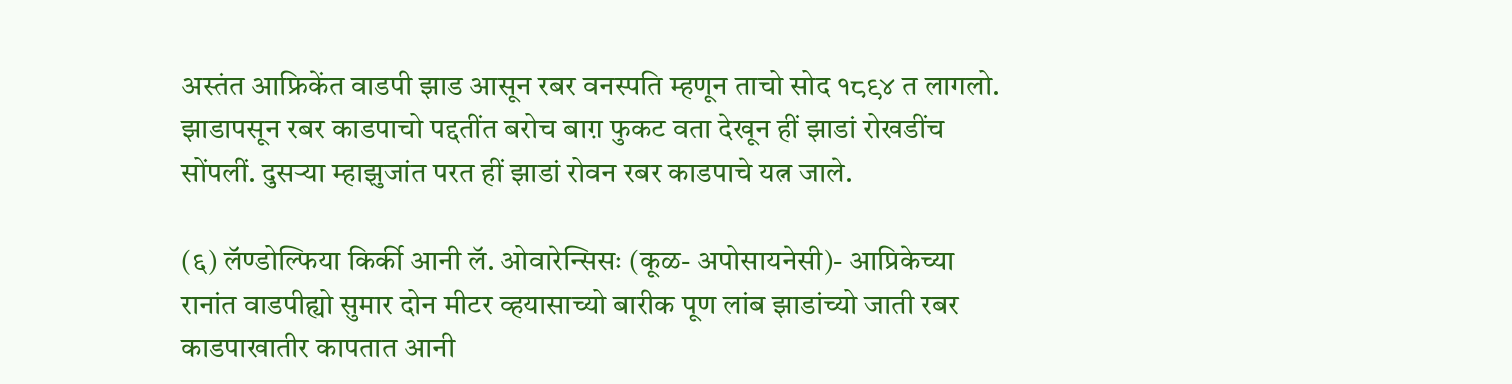अस्तंत आफ्रिकेंत वाडपी झाड आसून रबर वनस्पति म्हणून ताचो सोद १८९४ त लागलो. झाडापसून रबर काडपाचो पद्दतींत बरोच बाग़ फुकट वता देखून हीं झाडां रोखडींच सोंपलीं. दुसऱ्या म्हाझुजांत परत हीं झाडां रोवन रबर काडपाचे यत्न जाले.

(६) लॅण्डोल्फिया किर्की आनी लॅ. ओवारेन्सिसः (कूळ- अपोसायनेसी)- आप्रिकेच्या रानांत वाडपीह्यो सुमार दोन मीटर व्हयासाच्यो बारीक पूण लांब झाडांच्यो जाती रबर काडपाखातीर कापतात आनी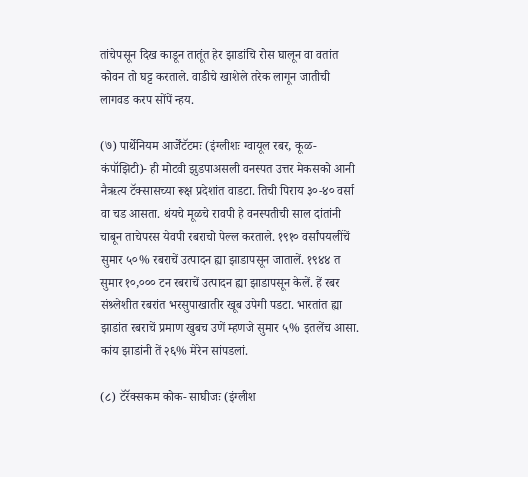तांचेपसून दिख काडून तातूंत हेर झाडांचि रोस घालून वा वतांत कोवन तो घट्ट करताले. वाडीचे खाशेले तरेक लागून जातीची लागवड करप सोंपें न्हय.

(७) पार्थेनियम आर्जेंटॅटमः (इंग्लीशः ग्वायूल रबर, कूळ- कंपॉझिटी)- ही मोटवी झुडपाअसली वनस्पत उत्तर मेकसको आनी नैऋत्य टॅक्सासच्या रूक्ष प्रदेशांत वाडटा. तिची पिराय ३०-४० वर्सा वा चड आसता. थंयचे मूळचे रावपी हे वनस्पतीची साल दांतांनी चाबून ताचेपरस येवपी रबराचो पेल्ल करताले. १९१० वर्सांपयलींचें सुमार ५०% रबराचें उत्पादन ह्या झाडापसून जातालें. १९४४ त सुमार १०,००० टन रबराचें उत्पादन ह्या झाडापसून केलें. हें रबर संश्र्लेशीत रबरांत भरसुपाखातीर खूब उपेगी पडटा. भारतांत ह्या झाडांत रबराचें प्रमाण खुबच उणें म्हणजे सुमार ५% इतलेंच आसा. कांय झाडांनी तें २६% मेरेन सांपडलां.

(८) टॅरॅक्सकम कोक- साघीजः (इंग्लीश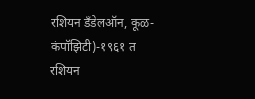रशियन डँडेलऑन, कूळ- कंपॉझिटी)-१९६१ त रशियन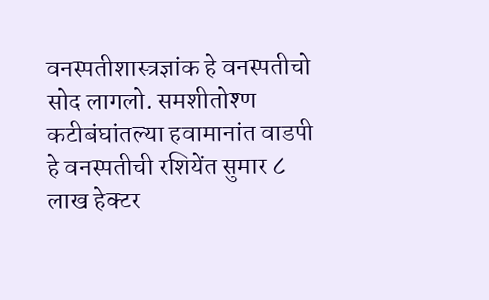वनस्पतीशास्त्रज्ञांक हे वनस्पतीचो सोद लागलो. समशीतोश्ण कटीबंघांतल्या हवामानांत वाडपी हे वनस्पतीची रशियेंत सुमार ८ लाख हेक्टर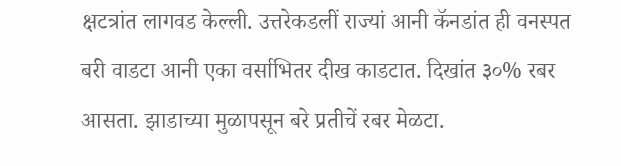क्षटत्रांत लागवड केल्ली. उत्तरेकडलीं राज्यां आनी कॅनडांत ही वनस्पत बरी वाडटा आनी एका वर्साभितर दीख काडटात. दिखांत ३०% रबर आसता. झाडाच्या मुळापसून बरे प्रतीचें रबर मेळटा.